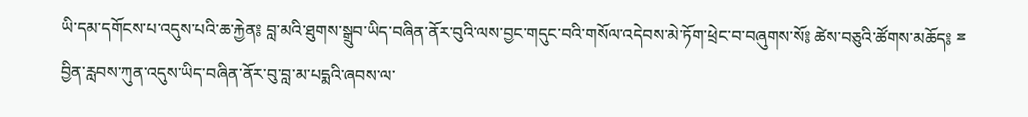ཡི་དམ་དགོངས་པ་འདུས་པའི་ཆ་རྐྱེན༔ བླ་མའི་ཐུགས་སྒྲུབ་ཡིད་བཞིན་ནོར་བུའི་ལས་བྱང་གདུང་བའི་གསོལ་འདེབས་མེ་ཏོག་ཕྲེང་བ་བཞུགས་སོ༔ ཚེས་བཅུའི་ཚོགས་མཆོད༔ ྈ བྱིན་རླབས་ཀུན་འདུས་ཡིད་བཞིན་ནོར་བུ་བླ་མ་པདྨའི་ཞབས་ལ་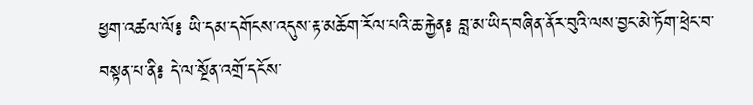ཕྱག་འཚལ་ལོ༔ ཡི་དམ་དགོངས་འདུས་རྟ་མཆོག་རོལ་པའི་ཆ་རྐྱེན༔ བླ་མ་ཡིད་བཞིན་ནོར་བུའི་ལས་བྱང་མེ་ཏོག་ཕྲེང་བ་བསྟན་པ་ནི༔ དེ་ལ་སྔོན་འགྲོ་དངོས་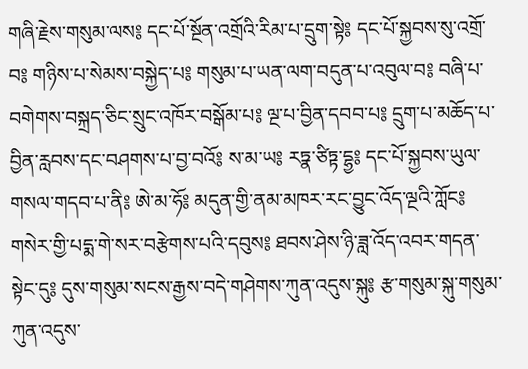གཞི་རྗེས་གསུམ་ལས༔ དང་པོ་སྔོན་འགྲོའི་རིམ་པ་དྲུག་སྟེ༔ དང་པོ་སྐྱབས་སུ་འགྲོ་བ༔ གཉིས་པ་སེམས་བསྐྱེད་པ༔ གསུམ་པ་ཡན་ལག་བདུན་པ་འབུལ་བ༔ བཞི་པ་བགེགས་བསྐྲད་ཅིང་སྲུང་འཁོར་བསྒོམ་པ༔ ལྔ་པ་བྱིན་དབབ་པ༔ དྲུག་པ་མཆོད་པ་བྱིན་རླབས་དང་བཤགས་པ་བྱ་བའོ༔ ས་མ་ཡ༔ རཏྣ་ཙིཏྟ་དྷྱ༔ དང་པོ་སྐྱབས་ཡུལ་གསལ་གདབ་པ་ནི༔ ཨེ་མ་ཧོ༔ མདུན་གྱི་ནམ་མཁར་རང་བྱུང་འོད་ལྔའི་ཀློང༔ གསེར་གྱི་པདྨ་གེ་སར་བརྩེགས་པའི་དབུས༔ ཐབས་ཤེས་ཉི་ཟླ་འོད་འབར་གདན་སྟེང་དུ༔ དུས་གསུམ་སངས་རྒྱས་བདེ་གཤེགས་ཀུན་འདུས་སྐུ༔ རྩ་གསུམ་སྐུ་གསུམ་ཀུན་འདུས་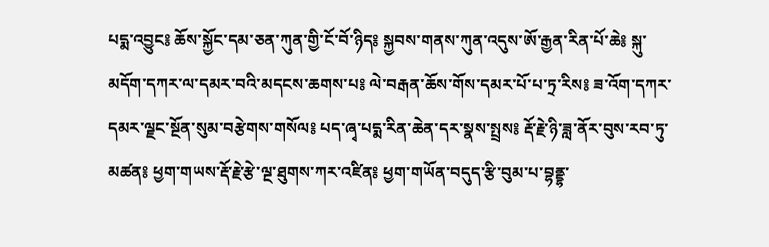པདྨ་འབྱུང༔ ཆོས་སྐྱོང་དམ་ཅན་ཀུན་གྱི་ངོ་བོ་ཉིད༔ སྐྱབས་གནས་ཀུན་འདུས་ཨོ་རྒྱན་རིན་པོ་ཆེ༔ སྐུ་མདོག་དཀར་ལ་དམར་བའི་མདངས་ཆགས་པ༔ ལེ་བརྒན་ཆོས་གོས་དམར་པོ་པ་ཏྲ་རིས༔ ཟ་འོག་དཀར་དམར་ལྗང་སྔོན་སུམ་བརྩེགས་གསོལ༔ པད་ཞྭ་པདྨ་རིན་ཆེན་དར་སྣས་སྤྲས༔ རྡོ་རྗེ་ཉི་ཟླ་ནོར་བུས་རབ་ཏུ་མཚན༔ ཕྱག་གཡས་རྡོ་རྗེ་རྩེ་ལྔ་ཐུགས་ཀར་འཛིན༔ ཕྱག་གཡོན་བདུད་རྩི་བུམ་པ་བྷནྡྷ་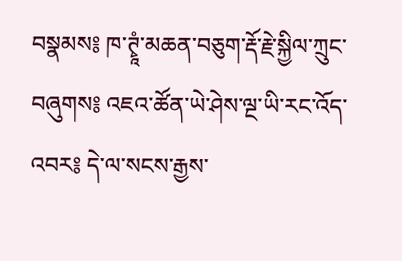བསྣམས༔ ཁ་ཊྭཱཾ་མཆན་བཅུག་རྡོ་རྗེ་སྐྱིལ་ཀྲུང་བཞུགས༔ འཇའ་ཚོན་ཡེ་ཤེས་ལྔ་ཡི་རང་འོད་འབར༔ དེ་ལ་སངས་རྒྱས་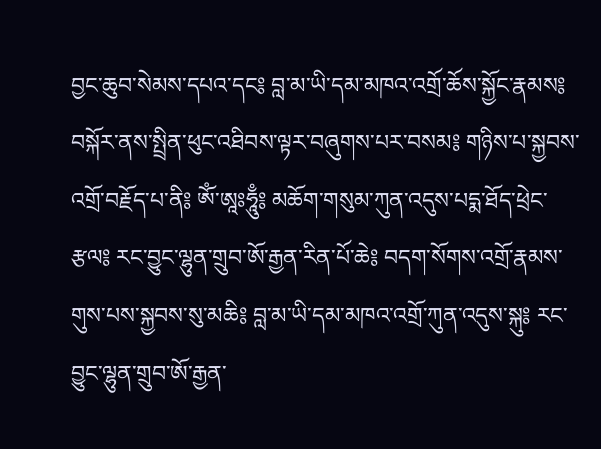བྱང་ཆུབ་སེམས་དཔའ་དང༔ བླ་མ་ཡི་དམ་མཁའ་འགྲོ་ཆོས་སྐྱོང་རྣམས༔ བསྐོར་ནས་སྤྲིན་ཕུང་འཐིབས་ལྟར་བཞུགས་པར་བསམ༔ གཉིས་པ་སྐྱབས་འགྲོ་བརྗོད་པ་ནི༔ ཨོཾ་ཨཱཿཧཱུྃ༔ མཆོག་གསུམ་ཀུན་འདུས་པདྨ་ཐོད་ཕྲེང་རྩལ༔ རང་བྱུང་ལྷུན་གྲུབ་ཨོ་རྒྱན་རིན་པོ་ཆེ༔ བདག་སོགས་འགྲོ་རྣམས་གུས་པས་སྐྱབས་སུ་མཆི༔ བླ་མ་ཡི་དམ་མཁའ་འགྲོ་ཀུན་འདུས་སྐུ༔ རང་བྱུང་ལྷུན་གྲུབ་ཨོ་རྒྱན་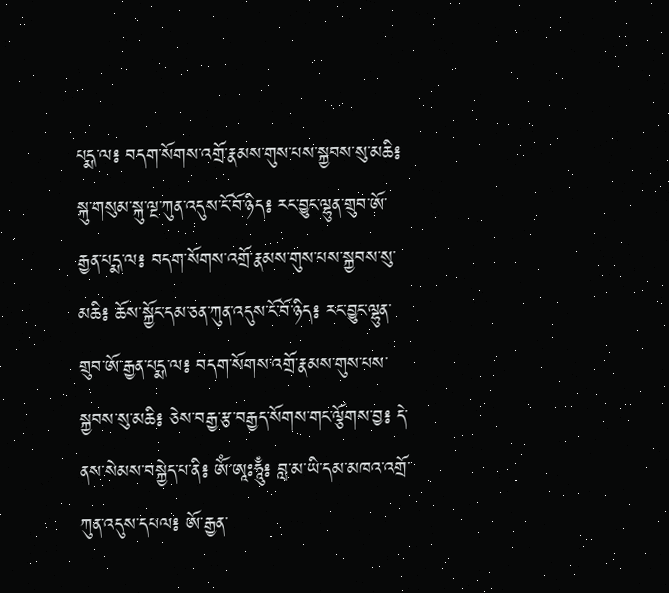པདྨ་ལ༔ བདག་སོགས་འགྲོ་རྣམས་གུས་པས་སྐྱབས་སུ་མཆི༔ སྐུ་གསུམ་སྐུ་ལྔ་ཀུན་འདུས་ངོ་བོ་ཉིད༔ རང་བྱུང་ལྷུན་གྲུབ་ཨོ་རྒྱན་པདྨ་ལ༔ བདག་སོགས་འགྲོ་རྣམས་གུས་པས་སྐྱབས་སུ་མཆི༔ ཆོས་སྐྱོང་དམ་ཅན་ཀུན་འདུས་ངོ་བོ་ཉིད༔ རང་བྱུང་ལྷུན་གྲུབ་ཨོ་རྒྱན་པདྨ་ལ༔ བདག་སོགས་འགྲོ་རྣམས་གུས་པས་སྐྱབས་སུ་མཆི༔ ཅེས་བརྒྱ་རྩ་བརྒྱད་སོགས་གང་ལྕོགས་བྱ༔ དེ་ནས་སེམས་བསྐྱེད་པ་ནི༔ ཨོཾ་ཨཱཿཧཱུྃ༔ བླ་མ་ཡི་དམ་མཁའ་འགྲོ་ཀུན་འདུས་དཔལ༔ ཨོ་རྒྱན་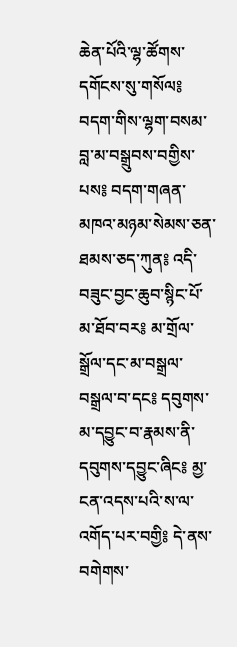ཆེན་པོའི་ལྷ་ཚོགས་དགོངས་སུ་གསོལ༔ བདག་གིས་ལྷག་བསམ་བླ་མ་བསྒྲུབས་བགྱིས་པས༔ བདག་གཞན་མཁའ་མཉམ་སེམས་ཅན་ཐམས་ཅད་ཀུན༔ འདི་བཟུང་བྱང་ཆུབ་སྙིང་པོ་མ་ཐོབ་བར༔ མ་གྲོལ་སྒྲོལ་དང་མ་བསྒྲལ་བསྒྲལ་བ་དང༔ དབུགས་མ་དབྱུང་བ་རྣམས་ནི་དབུགས་དབྱུང་ཞིང༔ མྱ་ངན་འདས་པའི་ས་ལ་འགོད་པར་བགྱི༔ དེ་ནས་བགེགས་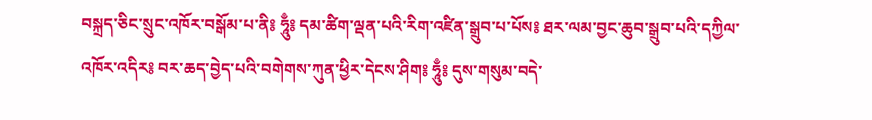བསྐྲད་ཅིང་སྲུང་འཁོར་བསྒོམ་པ་ནི༔ ཧཱུྃ༔ དམ་ཚིག་ལྡན་པའི་རིག་འཛིན་སྒྲུབ་པ་པོས༔ ཐར་ལམ་བྱང་ཆུབ་སྒྲུབ་པའི་དཀྱིལ་འཁོར་འདིར༔ བར་ཆད་བྱེད་པའི་བགེགས་ཀུན་ཕྱིར་དེངས་ཤིག༔ ཧཱུྃ༔ དུས་གསུམ་བདེ་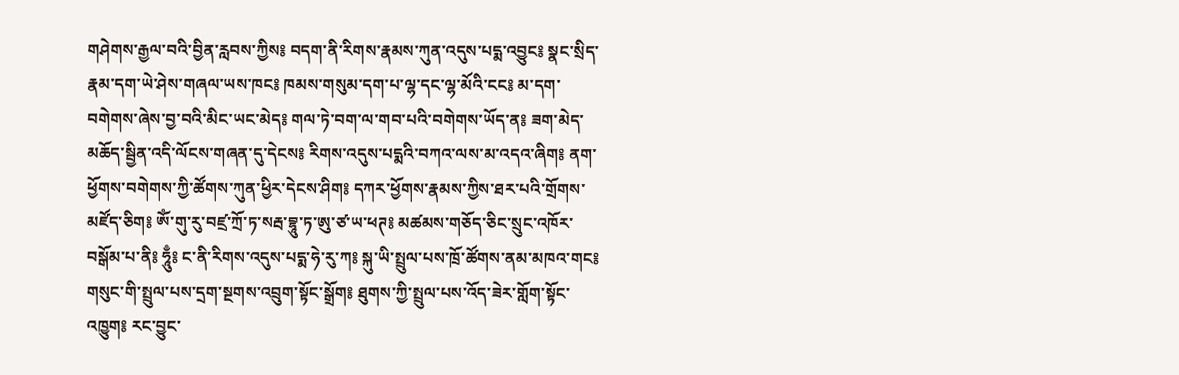གཤེགས་རྒྱལ་བའི་བྱིན་རླབས་ཀྱིས༔ བདག་ནི་རིགས་རྣམས་ཀུན་འདུས་པདྨ་འབྱུང༔ སྣང་སྲིད་རྣམ་དག་ཡེ་ཤེས་གཞལ་ཡས་ཁང༔ ཁམས་གསུམ་དག་པ་ལྷ་དང་ལྷ་མོའི་ངང༔ མ་དག་བགེགས་ཞེས་བྱ་བའི་མིང་ཡང་མེད༔ གལ་ཏེ་བག་ལ་གབ་པའི་བགེགས་ཡོད་ན༔ ཟག་མེད་མཆོད་སྦྱིན་འདི་ལོངས་གཞན་དུ་དེངས༔ རིགས་འདུས་པདྨའི་བཀའ་ལས་མ་འདའ་ཞིག༔ ནག་ཕྱོགས་བགེགས་ཀྱི་ཚོགས་ཀུན་ཕྱིར་དེངས་ཤིག༔ དཀར་ཕྱོགས་རྣམས་ཀྱིས་ཐར་པའི་གྲོགས་མཛོད་ཅིག༔ ཨོཾ་གུ་རུ་བཛྲ་ཀྲོ་ཏ་སརྦ་བྷཱུ་ཏ་ཨུ་ཙ་ཡ་ཕཊ༔ མཚམས་གཅོད་ཅིང་སྲུང་འཁོར་བསྒོམ་པ་ནི༔ ཧཱུྃ༔ ང་ནི་རིགས་འདུས་པདྨ་ཧེ་རུ་ཀ༔ སྐུ་ཡི་སྤྲུལ་པས་ཁྲོ་ཚོགས་ནམ་མཁའ་གང༔ གསུང་གི་སྤྲུལ་པས་དྲག་སྔགས་འབྲུག་སྟོང་སྒྲོག༔ ཐུགས་ཀྱི་སྤྲུལ་པས་འོད་ཟེར་གློག་སྟོང་འཁྱུག༔ རང་བྱུང་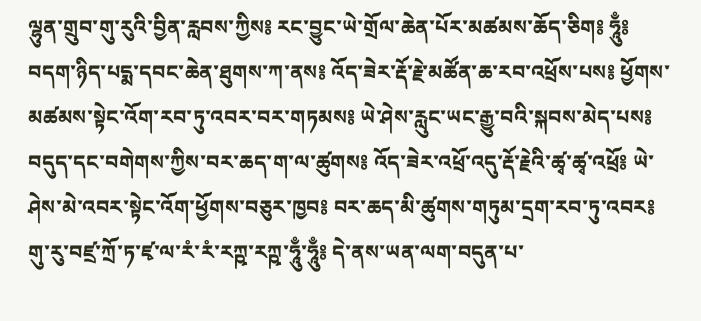ལྷུན་གྲུབ་གུ་རུའི་བྱིན་རླབས་ཀྱིས༔ རང་བྱུང་ཡེ་གྲོལ་ཆེན་པོར་མཚམས་ཆོད་ཅིག༔ ཧཱུྃ༔ བདག་ཉིད་པདྨ་དབང་ཆེན་ཐུགས་ཀ་ནས༔ འོད་ཟེར་རྡོ་རྗེ་མཚོན་ཆ་རབ་འཕྲོས་པས༔ ཕྱོགས་མཚམས་སྟེང་འོག་རབ་ཏུ་འབར་བར་གཏམས༔ ཡེ་ཤེས་རླུང་ཡང་རྒྱུ་བའི་སྐབས་མེད་པས༔ བདུད་དང་བགེགས་ཀྱིས་བར་ཆད་ག་ལ་ཚུགས༔ འོད་ཟེར་འཕྲོ་འདུ་རྡོ་རྗེའི་ཚྭ་ཚྭ་འཕྲོ༔ ཡེ་ཤེས་མེ་འབར་སྟེང་འོག་ཕྱོགས་བཅུར་ཁྱབ༔ བར་ཆད་མི་ཚུགས་གཏུམ་དྲག་རབ་ཏུ་འབར༔ གུ་རུ་བཛྲ་ཀྲོ་ཏ་ཛྭ་ལ་རཾ་རཾ་རཀྵ་རཀྵ་ཧཱུྃ་ཧཱུྃ༔ དེ་ནས་ཡན་ལག་བདུན་པ་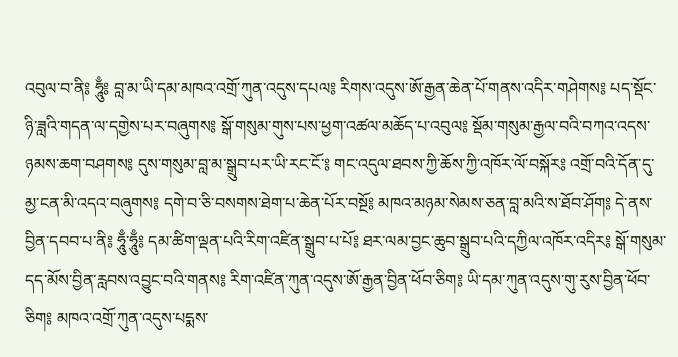འབུལ་བ་ནི༔ ཧཱུྃ༔ བླ་མ་ཡི་དམ་མཁའ་འགྲོ་ཀུན་འདུས་དཔལ༔ རིགས་འདུས་ཨོ་རྒྱན་ཆེན་པོ་གནས་འདིར་གཤེགས༔ པད་སྡོང་ཉི་ཟླའི་གདན་ལ་དགྱེས་པར་བཞུགས༔ སྒོ་གསུམ་གུས་པས་ཕྱག་འཚལ་མཆོད་པ་འབུལ༔ སྡོམ་གསུམ་རྒྱལ་བའི་བཀའ་འདས་ཉམས་ཆག་བཤགས༔ དུས་གསུམ་བླ་མ་སྒྲུབ་པར་ཡི་རང་ངོ་༔ གང་འདུལ་ཐབས་ཀྱི་ཆོས་ཀྱི་འཁོར་ལོ་བསྐོར༔ འགྲོ་བའི་དོན་དུ་མྱ་ངན་མི་འདའ་བཞུགས༔ དགེ་བ་ཅི་བསགས་ཐེག་པ་ཆེན་པོར་བསྔོ༔ མཁའ་མཉམ་སེམས་ཅན་བླ་མའི་ས་ཐོབ་ཤོག༔ དེ་ནས་བྱིན་དབབ་པ་ནི༔ ཧཱུྃ་ཧཱུྃ༔ དམ་ཚིག་ལྡན་པའི་རིག་འཛིན་སྒྲུབ་པ་པོ༔ ཐར་ལམ་བྱང་ཆུབ་སྒྲུབ་པའི་དཀྱིལ་འཁོར་འདིར༔ སྒོ་གསུམ་དད་མོས་བྱིན་རླབས་འབྱུང་བའི་གནས༔ རིག་འཛིན་ཀུན་འདུས་ཨོ་རྒྱན་བྱིན་ཕོབ་ཅིག༔ ཡི་དམ་ཀུན་འདུས་གུ་རུས་བྱིན་ཕོབ་ཅིག༔ མཁའ་འགྲོ་ཀུན་འདུས་པདྨས་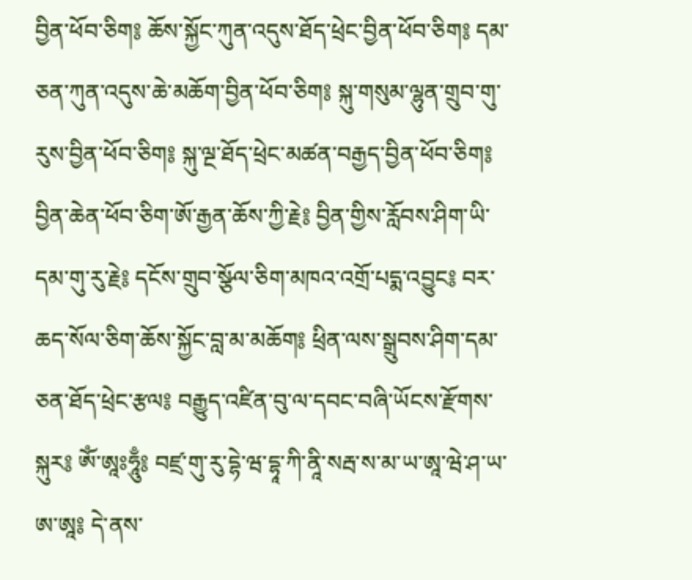བྱིན་ཕོབ་ཅིག༔ ཆོས་སྐྱོང་ཀུན་འདུས་ཐོད་ཕྲེང་བྱིན་ཕོབ་ཅིག༔ དམ་ཅན་ཀུན་འདུས་ཆེ་མཆོག་བྱིན་ཕོབ་ཅིག༔ སྐུ་གསུམ་ལྷུན་གྲུབ་གུ་རུས་བྱིན་ཕོབ་ཅིག༔ སྐུ་ལྔ་ཐོད་ཕྲེང་མཚན་བརྒྱད་བྱིན་ཕོབ་ཅིག༔ བྱིན་ཆེན་ཕོབ་ཅིག་ཨོ་རྒྱན་ཆོས་ཀྱི་རྗེ༔ བྱིན་གྱིས་རློབས་ཤིག་ཡི་དམ་གུ་རུ་རྗེ༔ དངོས་གྲུབ་སྩོལ་ཅིག་མཁའ་འགྲོ་པདྨ་འབྱུང༔ བར་ཆད་སོལ་ཅིག་ཆོས་སྐྱོང་བླ་མ་མཆོག༔ ཕྲིན་ལས་སྒྲུབས་ཤིག་དམ་ཅན་ཐོད་ཕྲེང་རྩལ༔ བརྒྱུད་འཛིན་བུ་ལ་དབང་བཞི་ཡོངས་རྫོགས་སྐུར༔ ཨོཾ་ཨཱཿཧཱུྃ༔ བཛྲ་གུ་རུ་དྷེ་ཝ་དྷཱ་ཀི་ནཱི་སརྦ་ས་མ་ཡ་ཨཱ་ཝེ་ཤ་ཡ་ཨ་ཨཱ༔ དེ་ནས་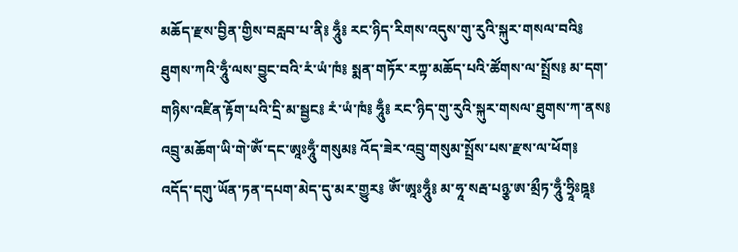མཆོད་རྫས་བྱིན་གྱིས་བརླབ་པ་ནི༔ ཧཱུྃ༔ རང་ཉིད་རིགས་འདུས་གུ་རུའི་སྐུར་གསལ་བའི༔ ཐུགས་ཀའི་ཧཱུྃ་ལས་བྱུང་བའི་རཾ་ཡཾ་ཁཾ༔ སྨན་གཏོར་རཀྟ་མཆོད་པའི་ཚོགས་ལ་སྤྲོས༔ མ་དག་གཉིས་འཛིན་རྟོག་པའི་དྲི་མ་སྦྱང༔ རཾ་ཡཾ་ཁཾ༔ ཧཱུྃ༔ རང་ཉིད་གུ་རུའི་སྐུར་གསལ་ཐུགས་ཀ་ནས༔ འབྲུ་མཆོག་ཡི་གེ་ཨོཾ་དང་ཨཱཿཧཱུྃ་གསུམ༔ འོད་ཟེར་འབྲུ་གསུམ་སྤྲོས་པས་རྫས་ལ་ཕོག༔ འདོད་དགུ་ཡོན་ཏན་དཔག་མེད་དུ་མར་གྱུར༔ ཨོཾ་ཨཱཿཧཱུྃ༔ མ་ཧཱ་སརྦ་པཉྩ་ཨ་མྲྀཏ་ཧཱུྃ་ཧྲཱིཿཋཱ༔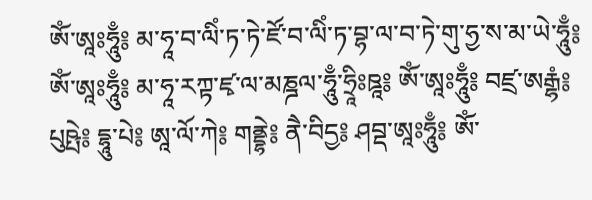ཨོཾ་ཨཱཿཧཱུྃ༔ མ་ཧཱ་བ་ལིཾ་ཏ་ཏེ་ཛོ་བ་ལིཾ་ཏ་བྷ་ལ་བ་ཏེ་གུ་ཧྱ་ས་མ་ཡེ་ཧཱུྃ༔ ཨོཾ་ཨཱཿཧཱུྃ༔ མ་ཧཱ་རཀྟ་ཛྭ་ལ་མཎྜལ་ཧཱུྃ་ཧྲཱིཿཋཱ༔ ཨོཾ་ཨཱཿཧཱུྃ༔ བཛྲ་ཨརྒྷཾ༔ པུཥྤེ༔ དྷཱུ་པེ༔ ཨཱ་ལོ་ཀེ༔ གནྡྷེ༔ ནཻ་བིདྱ༔ ཤབྡ་ཨཱཿཧཱུྃ༔ ཨོཾ་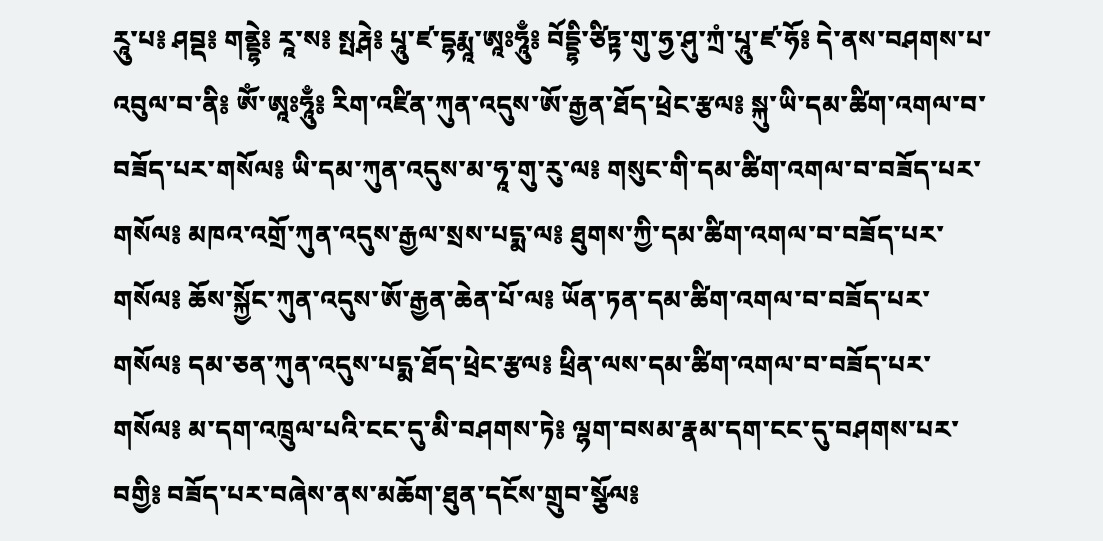རཱུ་པ༔ ཤབྡ༔ གནྡྷེ༔ རཱ་ས༔ སྤརྴེ༔ པཱུ་ཛ་དྷརྨཱ་ཨཱཿཧཱུྃ༔ བོདྡྷི་ཙིཏྟ་གུ་ཧྱ་ཤུ་ཀྲཾ་པཱུ་ཛ་ཧོ༔ དེ་ནས་བཤགས་པ་འབུལ་བ་ནི༔ ཨོཾ་ཨཱཿཧཱུྃ༔ རིག་འཛིན་ཀུན་འདུས་ཨོ་རྒྱན་ཐོད་ཕྲེང་རྩལ༔ སྐུ་ཡི་དམ་ཚིག་འགལ་བ་བཟོད་པར་གསོལ༔ ཡི་དམ་ཀུན་འདུས་མ་ཧཱ་གུ་རུ་ལ༔ གསུང་གི་དམ་ཚིག་འགལ་བ་བཟོད་པར་གསོལ༔ མཁའ་འགྲོ་ཀུན་འདུས་རྒྱལ་སྲས་པདྨ་ལ༔ ཐུགས་ཀྱི་དམ་ཚིག་འགལ་བ་བཟོད་པར་གསོལ༔ ཆོས་སྐྱོང་ཀུན་འདུས་ཨོ་རྒྱན་ཆེན་པོ་ལ༔ ཡོན་ཏན་དམ་ཚིག་འགལ་བ་བཟོད་པར་གསོལ༔ དམ་ཅན་ཀུན་འདུས་པདྨ་ཐོད་ཕྲེང་རྩལ༔ ཕྲིན་ལས་དམ་ཚིག་འགལ་བ་བཟོད་པར་གསོལ༔ མ་དག་འཁྲུལ་པའི་ངང་དུ་མི་བཤགས་ཏེ༔ ལྷག་བསམ་རྣམ་དག་ངང་དུ་བཤགས་པར་བགྱི༔ བཟོད་པར་བཞེས་ནས་མཆོག་ཐུན་དངོས་གྲུབ་སྩོལ༔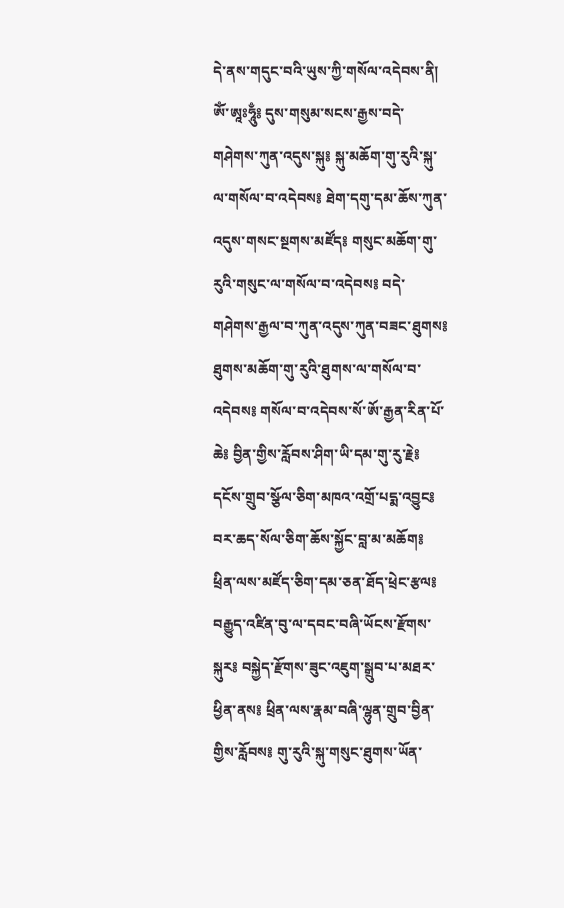དེ་ནས་གདུང་བའི་ཡུས་ཀྱི་གསོལ་འདེབས་ནི། ཨོཾ་ཨཱཿཧཱུྃ༔ དུས་གསུམ་སངས་རྒྱས་བདེ་གཤེགས་ཀུན་འདུས་སྐུ༔ སྐུ་མཆོག་གུ་རུའི་སྐུ་ལ་གསོལ་བ་འདེབས༔ ཐེག་དགུ་དམ་ཆོས་ཀུན་འདུས་གསང་སྔགས་མཛོད༔ གསུང་མཆོག་གུ་རུའི་གསུང་ལ་གསོལ་བ་འདེབས༔ བདེ་གཤེགས་རྒྱལ་བ་ཀུན་འདུས་ཀུན་བཟང་ཐུགས༔ ཐུགས་མཆོག་གུ་རུའི་ཐུགས་ལ་གསོལ་བ་འདེབས༔ གསོལ་བ་འདེབས་སོ་ཨོ་རྒྱན་རིན་པོ་ཆེ༔ བྱིན་གྱིས་རློབས་ཤིག་ཡི་དམ་གུ་རུ་རྗེ༔ དངོས་གྲུབ་སྩོལ་ཅིག་མཁའ་འགྲོ་པདྨ་འབྱུང༔ བར་ཆད་སོལ་ཅིག་ཆོས་སྐྱོང་བླ་མ་མཆོག༔ ཕྲིན་ལས་མཛོད་ཅིག་དམ་ཅན་ཐོད་ཕྲེང་རྩལ༔ བརྒྱུད་འཛིན་བུ་ལ་དབང་བཞི་ཡོངས་རྫོགས་སྐུར༔ བསྐྱེད་རྫོགས་ཟུང་འཇུག་སྒྲུབ་པ་མཐར་ཕྱིན་ནས༔ ཕྲིན་ལས་རྣམ་བཞི་ལྷུན་གྲུབ་བྱིན་གྱིས་རློབས༔ གུ་རུའི་སྐུ་གསུང་ཐུགས་ཡོན་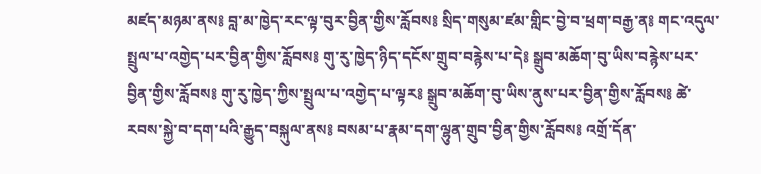མཛད་མཉམ་ནས༔ བླ་མ་ཁྱེད་རང་ལྟ་བུར་བྱིན་གྱིས་རློབས༔ སྲིད་གསུམ་ཛམ་གླིང་བྱེ་བ་ཕྲག་བརྒྱ་ན༔ གང་འདུལ་སྤྲུལ་པ་འགྱེད་པར་བྱིན་གྱིས་རློབས༔ གུ་རུ་ཁྱེད་ཉིད་དངོས་གྲུབ་བརྙེས་པ་དེ༔ སྒྲུབ་མཆོག་བུ་ཡིས་བརྙེས་པར་བྱིན་གྱིས་རློབས༔ གུ་རུ་ཁྱེད་ཀྱིས་སྤྲུལ་པ་འགྱེད་པ་ལྟར༔ སྒྲུབ་མཆོག་བུ་ཡིས་ནུས་པར་བྱིན་གྱིས་རློབས༔ ཚེ་རབས་སྐྱེ་བ་དག་པའི་རྒྱུད་བསྐུལ་ནས༔ བསམ་པ་རྣམ་དག་ལྷུན་གྲུབ་བྱིན་གྱིས་རློབས༔ འགྲོ་དོན་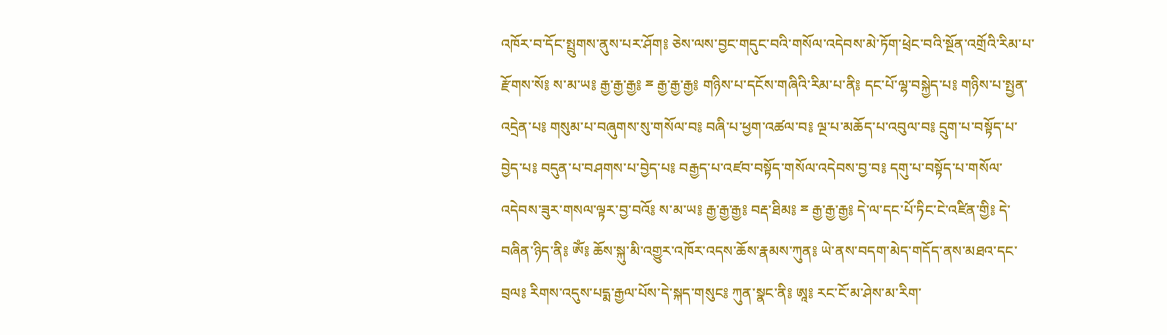འཁོར་བ་དོང་སྤྲུགས་ནུས་པར་ཤོག༔ ཅེས་ལས་བྱང་གདུང་བའི་གསོལ་འདེབས་མེ་ཏོག་ཕྲེང་བའི་སྔོན་འགྲོའི་རིམ་པ་རྫོགས་སོ༔ ས་མ་ཡ༔ རྒྱ་རྒྱ་རྒྱ༔ ྈ རྒྱ་རྒྱ་རྒྱ༔ གཉིས་པ་དངོས་གཞིའི་རིམ་པ་ནི༔ དང་པོ་ལྷ་བསྐྱེད་པ༔ གཉིས་པ་སྤྱན་འདྲེན་པ༔ གསུམ་པ་བཞུགས་སུ་གསོལ་བ༔ བཞི་པ་ཕྱག་འཚལ་བ༔ ལྔ་པ་མཆོད་པ་འབུལ་བ༔ དྲུག་པ་བསྟོད་པ་བྱེད་པ༔ བདུན་པ་བཤགས་པ་བྱེད་པ༔ བརྒྱད་པ་འཛབ་བསྟོད་གསོལ་འདེབས་བྱ་བ༔ དགུ་པ་བསྟོད་པ་གསོལ་འདེབས་ཟུར་གསལ་ལྟར་བྱ་བའོ༔ ས་མ་ཡ༔ རྒྱ་རྒྱ་རྒྱ༔ བརྡ་ཐིམ༔ ྈ རྒྱ་རྒྱ་རྒྱ༔ དེ་ལ་དང་པོ་ཏིང་ངེ་འཛིན་གྱི༔ དེ་བཞིན་ཉིད་ནི༔ ཨོཾ༔ ཆོས་སྐུ་མི་འགྱུར་འཁོར་འདས་ཆོས་རྣམས་ཀུན༔ ཡེ་ནས་བདག་མེད་གདོད་ནས་མཐའ་དང་བྲལ༔ རིགས་འདུས་པདྨ་རྒྱལ་པོས་དེ་སྐད་གསུང༔ ཀུན་སྣང་ནི༔ ཨཱ༔ རང་ངོ་མ་ཤེས་མ་རིག་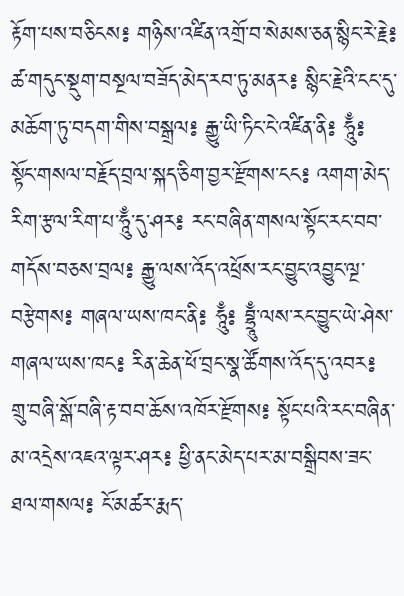རྟོག་པས་བཅིངས༔ གཉིས་འཛིན་འགྲོ་བ་སེམས་ཅན་སྙིང་རེ་རྗེ༔ ཚ་གདུང་སྡུག་བསྔལ་བཟོད་མེད་རབ་ཏུ་མནར༔ སྙིང་རྗེའི་ངང་དུ་མཆོག་ཏུ་བདག་གིས་བསྒྲལ༔ རྒྱུ་ཡི་ཏིང་ངེ་འཛིན་ནི༔ ཧཱུྃ༔ སྟོང་གསལ་བརྗོད་བྲལ་སྐད་ཅིག་བྱར་རྫོགས་ངང༔ འགག་མེད་རིག་རྩལ་རིག་པ་ཧཱུྃ་དུ་ཤར༔ རང་བཞིན་གསལ་སྟོང་རང་བབ་གདོས་བཅས་བྲལ༔ རྒྱུ་ལས་འོད་འཕྲོས་རང་བྱུང་འབྱུང་ལྔ་བརྩེགས༔ གཞལ་ཡས་ཁང་ནི༔ ཧཱུྃ༔ བྷྲཱུྃ་ལས་རང་བྱུང་ཡེ་ཤེས་གཞལ་ཡས་ཁང༔ རིན་ཆེན་ཕོ་བྲང་སྣ་ཚོགས་འོད་དུ་འབར༔ གྲུ་བཞི་སྒོ་བཞི་རྟ་བབ་ཆོས་འཁོར་རྫོགས༔ སྟོང་པའི་རང་བཞིན་མ་འདྲེས་འཇའ་ལྟར་ཤར༔ ཕྱི་ནང་མེད་པར་མ་བསྒྲིབས་ཟང་ཐལ་གསལ༔ ངོ་མཚར་རྨད་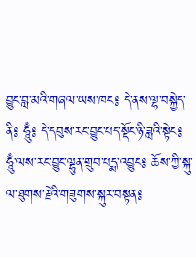བྱུང་བླ་མའི་གཞལ་ཡས་ཁང༔ དེ་ནས་ལྷ་བསྐྱེད་ནི༔ ཧཱུྃ༔ དེ་དབུས་རང་བྱུང་པད་སྡོང་ཉི་ཟླའི་སྟེང༔ ཧཱུྃ་ལས་རང་བྱུང་ལྷུན་གྲུབ་པདྨ་འབྱུང༔ ཆོས་ཀྱི་སྐུ་ལ་ཐུགས་རྗེའི་གཟུགས་སྐུར་བསྟན༔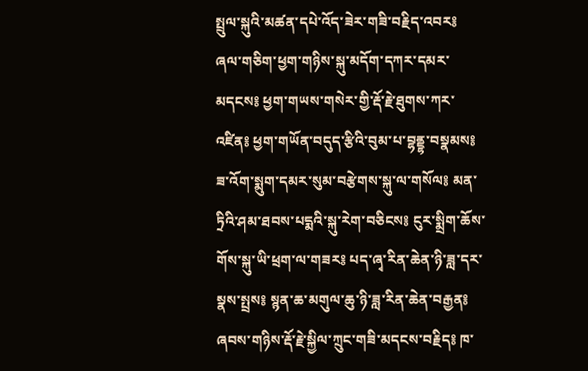སྤྲུལ་སྐུའི་མཚན་དཔེ་འོད་ཟེར་གཟི་བརྗིད་འབར༔ ཞལ་གཅིག་ཕྱག་གཉིས་སྐུ་མདོག་དཀར་དམར་མདངས༔ ཕྱག་གཡས་གསེར་གྱི་རྡོ་རྗེ་ཐུགས་ཀར་འཛིན༔ ཕྱག་གཡོན་བདུད་རྩིའི་བུམ་པ་བྷནྡྷ་བསྣམས༔ ཟ་འོག་སྨུག་དམར་སུམ་བརྩེགས་སྐུ་ལ་གསོལ༔ མན་ཏྲིའི་ཤམ་ཐབས་པདྨའི་སྐུ་རེག་བཅིངས༔ ངུར་སྨྲིག་ཆོས་གོས་སྐུ་ཡི་ཕྲག་ལ་གཟར༔ པད་ཞྭ་རིན་ཆེན་ཉི་ཟླ་དར་སྣས་སྤྲས༔ སྙན་ཆ་མགུལ་ཆུ་ཉི་ཟླ་རིན་ཆེན་བརྒྱན༔ ཞབས་གཉིས་རྡོ་རྗེ་སྐྱིལ་ཀྲུང་གཟི་མདངས་བརྗིད༔ ཁ་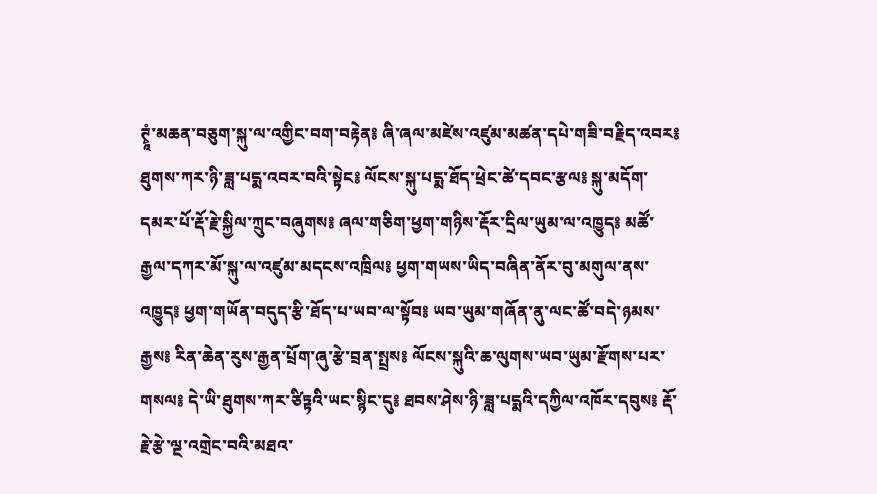ཊྭཱཾ་མཆན་བཅུག་སྐུ་ལ་འགྱིང་བག་བརྟེན༔ ཞི་ཞལ་མཛེས་འཛུམ་མཚན་དཔེ་གཟི་བརྗིད་འབར༔ ཐུགས་ཀར་ཉི་ཟླ་པདྨ་འབར་བའི་སྟེང༔ ལོངས་སྐུ་པདྨ་ཐོད་ཕྲེང་ཚེ་དབང་རྩལ༔ སྐུ་མདོག་དམར་པོ་རྡོ་རྗེ་སྐྱིལ་ཀྲུང་བཞུགས༔ ཞལ་གཅིག་ཕྱག་གཉིས་རྡོར་དྲིལ་ཡུམ་ལ་འཁྱུད༔ མཚོ་རྒྱལ་དཀར་མོ་སྐུ་ལ་འཛུམ་མདངས་འཁྲིལ༔ ཕྱག་གཡས་ཡིད་བཞིན་ནོར་བུ་མགུལ་ནས་འཁྱུད༔ ཕྱག་གཡོན་བདུད་རྩི་ཐོད་པ་ཡབ་ལ་སྟོབ༔ ཡབ་ཡུམ་གཞོན་ནུ་ལང་ཚོ་བདེ་ཉམས་རྒྱས༔ རིན་ཆེན་རུས་རྒྱན་པྲོག་ཞུ་རྩེ་བྲན་སྤྲས༔ ལོངས་སྐུའི་ཆ་ལུགས་ཡབ་ཡུམ་རྫོགས་པར་གསལ༔ དེ་ཡི་ཐུགས་ཀར་ཙིཏྟའི་ཡང་སྙིང་དུ༔ ཐབས་ཤེས་ཉི་ཟླ་པདྨའི་དཀྱིལ་འཁོར་དབུས༔ རྡོ་རྗེ་རྩེ་ལྔ་འགྲེང་བའི་མཐའ་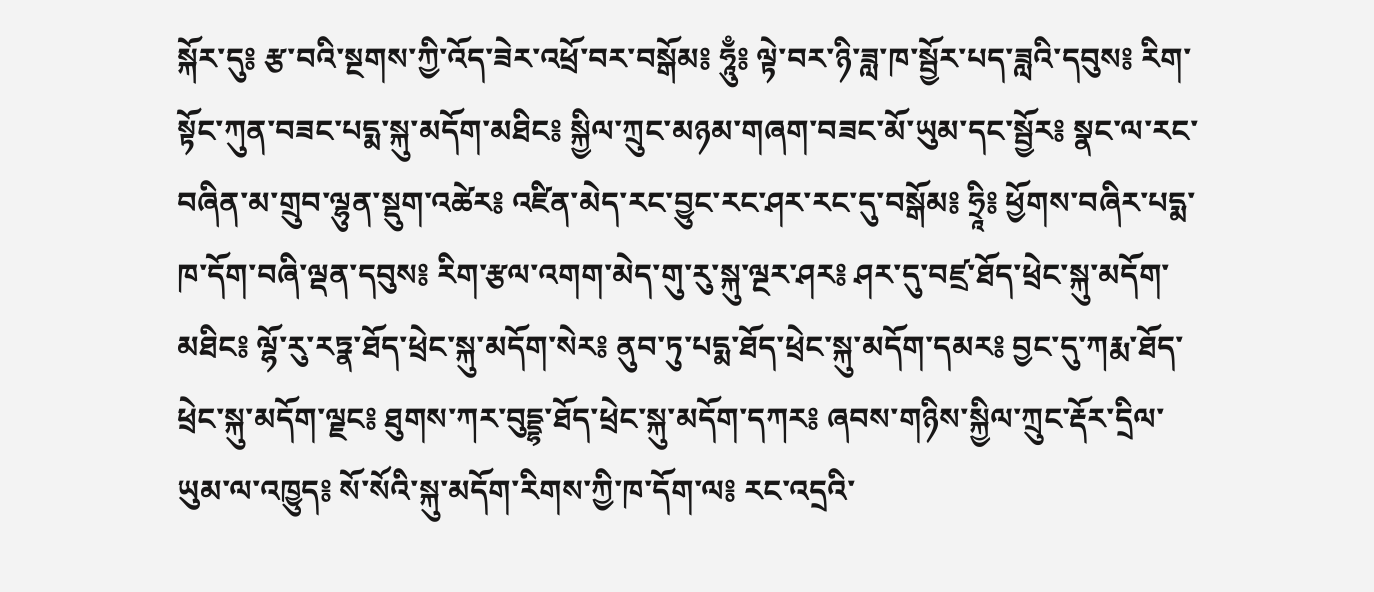སྐོར་དུ༔ རྩ་བའི་སྔགས་ཀྱི་འོད་ཟེར་འཕྲོ་བར་བསྒོམ༔ ཧཱུྃ༔ ལྟེ་བར་ཉི་ཟླ་ཁ་སྦྱོར་པད་ཟླའི་དབུས༔ རིག་སྟོང་ཀུན་བཟང་པདྨ་སྐུ་མདོག་མཐིང༔ སྐྱིལ་ཀྲུང་མཉམ་གཞག་བཟང་མོ་ཡུམ་དང་སྦྱོར༔ སྣང་ལ་རང་བཞིན་མ་གྲུབ་ལྷུན་སྡུག་འཚེར༔ འཛིན་མེད་རང་བྱུང་རང་ཤར་རང་དུ་བསྒོམ༔ ཧྲཱི༔ ཕྱོགས་བཞིར་པདྨ་ཁ་དོག་བཞི་ལྡན་དབུས༔ རིག་རྩལ་འགག་མེད་གུ་རུ་སྐུ་ལྔར་ཤར༔ ཤར་དུ་བཛྲ་ཐོད་ཕྲེང་སྐུ་མདོག་མཐིང༔ ལྷོ་རུ་རཏྣ་ཐོད་ཕྲེང་སྐུ་མདོག་སེར༔ ནུབ་ཏུ་པདྨ་ཐོད་ཕྲེང་སྐུ་མདོག་དམར༔ བྱང་དུ་ཀརྨ་ཐོད་ཕྲེང་སྐུ་མདོག་ལྗང༔ ཐུགས་ཀར་བུདྡྷ་ཐོད་ཕྲེང་སྐུ་མདོག་དཀར༔ ཞབས་གཉིས་སྐྱིལ་ཀྲུང་རྡོར་དྲིལ་ཡུམ་ལ་འཁྱུད༔ སོ་སོའི་སྐུ་མདོག་རིགས་ཀྱི་ཁ་དོག་ལ༔ རང་འདྲའི་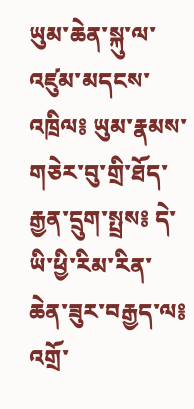ཡུམ་ཆེན་སྐུ་ལ་འཛུམ་མདངས་འཁྲིལ༔ ཡུམ་རྣམས་གཅེར་བུ་གྲི་ཐོད་རྒྱན་དྲུག་སྤྲས༔ དེ་ཡི་ཕྱི་རིམ་རིན་ཆེན་ཟུར་བརྒྱད་ལ༔ འགྲོ་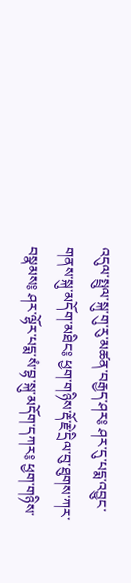འདུལ་སྤྲུལ་སྐུ་གུ་རུ་མཚན་བརྒྱད་ཤར༔ ཤར་དུ་པདྨ་འབྱུང་གནས་སྐུ་མདོག་མཐིང༔ ཕྱག་གཉིས་རྡོ་རྗེ་དྲིལ་བུ་ཐུགས་ཀར་བསྣམས༔ ཤར་ལྷོར་པདྨ་སཾ་བྷ་སྐུ་མདོག་དཀར༔ ཕྱག་གཉིས་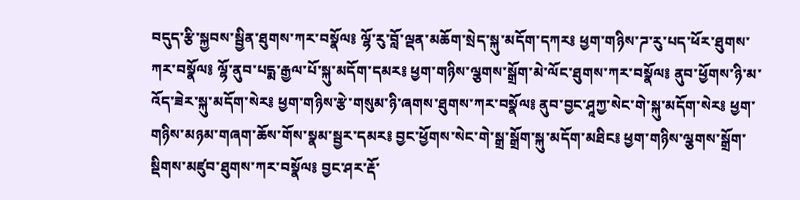བདུད་རྩི་སྐྱབས་སྦྱིན་ཐུགས་ཀར་བསྣོལ༔ ལྷོ་རུ་བློ་ལྡན་མཆོག་སྲེད་སྐུ་མདོག་དཀར༔ ཕྱག་གཉིས་ཌ་རུ་པད་ཕོར་ཐུགས་ཀར་བསྣོལ༔ ལྷོ་ནུབ་པདྨ་རྒྱལ་པོ་སྐུ་མདོག་དམར༔ ཕྱག་གཉིས་ལྕགས་སྒྲོག་མེ་ལོང་ཐུགས་ཀར་བསྣོལ༔ ནུབ་ཕྱོགས་ཉི་མ་འོད་ཟེར་སྐུ་མདོག་སེར༔ ཕྱག་གཉིས་རྩེ་གསུམ་ཉི་ཞགས་ཐུགས་ཀར་བསྣོལ༔ ནུབ་བྱང་ཤཱཀྱ་སེང་གེ་སྐུ་མདོག་སེར༔ ཕྱག་གཉིས་མཉམ་གཞག་ཆོས་གོས་སྣམ་སྦྱར་དམར༔ བྱང་ཕྱོགས་སེང་གེ་སྒྲ་སྒྲོག་སྐུ་མདོག་མཐིང༔ ཕྱག་གཉིས་ལྕགས་སྒྲོག་སྡིགས་མཛུབ་ཐུགས་ཀར་བསྣོལ༔ བྱང་ཤར་རྡོ་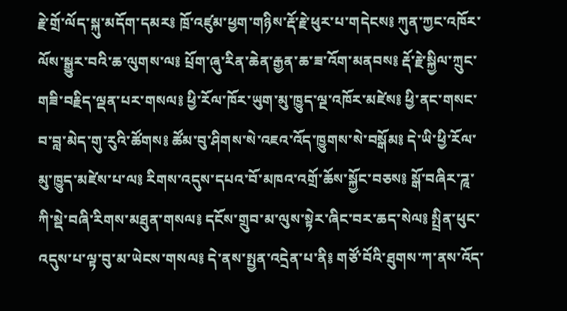རྗེ་གྲོ་ལོད་སྐུ་མདོག་དམར༔ ཁྲོ་འཛུམ་ཕྱག་གཉིས་རྡོ་རྗེ་ཕུར་པ་གདེངས༔ ཀུན་ཀྱང་འཁོར་ལོས་སྒྱུར་བའི་ཆ་ལུགས་ལ༔ པྲོག་ཞུ་རིན་ཆེན་རྒྱན་ཆ་ཟ་འོག་མནབས༔ རྡོ་རྗེ་སྐྱིལ་ཀྲུང་གཟི་བརྗིད་ལྡན་པར་གསལ༔ ཕྱི་རོལ་ཁོར་ཡུག་མུ་ཁྱུད་ལྔ་འཁོར་མཛེས༔ ཕྱི་ནང་གསང་བ་བླ་མེད་གུ་རུའི་ཚོགས༔ ཚོམ་བུ་ཤིགས་སེ་འཇའ་འོད་ཁྱུགས་སེ་བསྒོམ༔ དེ་ཡི་ཕྱི་རོལ་མུ་ཁྱུད་མཛེས་པ་ལ༔ རིགས་འདུས་དཔའ་བོ་མཁའ་འགྲོ་ཆོས་སྐྱོང་བཅས༔ སྒོ་བཞིར་ཌཱ་ཀི་སྡེ་བཞི་རིགས་མཐུན་གསལ༔ དངོས་གྲུབ་མ་ལུས་སྟེར་ཞིང་བར་ཆད་སེལ༔ སྤྲིན་ཕུང་འདུས་པ་ལྟ་བུ་མ་ཡེངས་གསལ༔ དེ་ནས་སྤྱན་འདྲེན་པ་ནི༔ གཙོ་བོའི་ཐུགས་ཀ་ནས་འོད་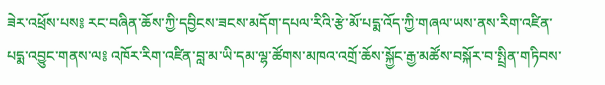ཟེར་འཕྲོས་པས༔ རང་བཞིན་ཆོས་ཀྱི་དབྱིངས་ཟངས་མདོག་དཔལ་རིའི་རྩེ་མོ་པདྨ་འོད་ཀྱི་གཞལ་ཡས་ནས་རིག་འཛིན་པདྨ་འབྱུང་གནས་ལ༔ འཁོར་རིག་འཛིན་བླ་མ་ཡི་དམ་ལྷ་ཚོགས་མཁའ་འགྲོ་ཆོས་སྐྱོང་རྒྱ་མཚོས་བསྐོར་བ་སྤྲིན་གཏིབས་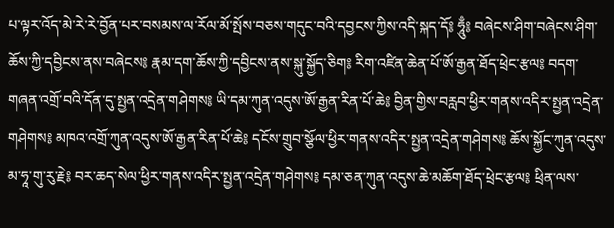པ་ལྟར་འོད་མེ་རེ་རེ་བྱོན་པར་བསམས་ལ་རོལ་མོ་སྤོས་བཅས་གདུང་བའི་དབྱངས་ཀྱིས་འདི་སྐད་དོ༔ ཧཱུྃ༔ བཞེངས་ཤིག་བཞེངས་ཤིག་ཆོས་ཀྱི་དབྱིངས་ནས་བཞེངས༔ རྣམ་དག་ཆོས་ཀྱི་དབྱིངས་ནས་སྐུ་སྐྱོད་ཅིག༔ རིག་འཛིན་ཆེན་པོ་ཨོ་རྒྱན་ཐོད་ཕྲེང་རྩལ༔ བདག་གཞན་འགྲོ་བའི་དོན་དུ་སྤྱན་འདྲེན་གཤེགས༔ ཡི་དམ་ཀུན་འདུས་ཨོ་རྒྱན་རིན་པོ་ཆེ༔ བྱིན་གྱིས་བརླབ་ཕྱིར་གནས་འདིར་སྤྱན་འདྲེན་གཤེགས༔ མཁའ་འགྲོ་ཀུན་འདུས་ཨོ་རྒྱན་རིན་པོ་ཆེ༔ དངོས་གྲུབ་སྩོལ་ཕྱིར་གནས་འདིར་སྤྱན་འདྲེན་གཤེགས༔ ཆོས་སྐྱོང་ཀུན་འདུས་མ་ཧཱ་གུ་རུ་རྗེ༔ བར་ཆད་སེལ་ཕྱིར་གནས་འདིར་སྤྱན་འདྲེན་གཤེགས༔ དམ་ཅན་ཀུན་འདུས་ཆེ་མཆོག་ཐོད་ཕྲེང་རྩལ༔ ཕྲིན་ལས་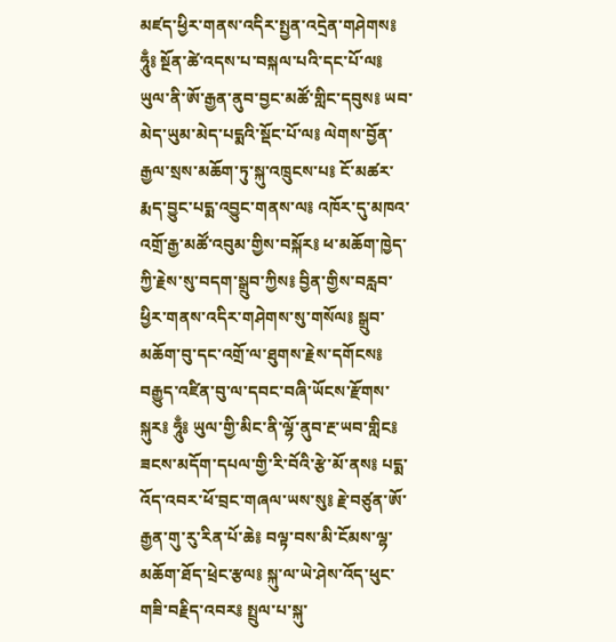མཛད་ཕྱིར་གནས་འདིར་སྤྱན་འདྲེན་གཤེགས༔ ཧཱུྃ༔ སྔོན་ཚེ་འདས་པ་བསྐལ་པའི་དང་པོ་ལ༔ ཡུལ་ནི་ཨོ་རྒྱན་ནུབ་བྱང་མཚོ་གླིང་དབུས༔ ཡབ་མེད་ཡུམ་མེད་པདྨའི་སྡོང་པོ་ལ༔ ལེགས་བྱོན་རྒྱལ་སྲས་མཆོག་ཏུ་སྐུ་འཁྲུངས་པ༔ ངོ་མཚར་རྨད་བྱུང་པདྨ་འབྱུང་གནས་ལ༔ འཁོར་དུ་མཁའ་འགྲོ་རྒྱ་མཚོ་འབུམ་གྱིས་བསྐོར༔ ཕ་མཆོག་ཁྱེད་ཀྱི་རྗེས་སུ་བདག་སྒྲུབ་ཀྱིས༔ བྱིན་གྱིས་བརླབ་ཕྱིར་གནས་འདིར་གཤེགས་སུ་གསོལ༔ སྒྲུབ་མཆོག་བུ་དང་འགྲོ་ལ་ཐུགས་རྗེས་དགོངས༔ བརྒྱུད་འཛིན་བུ་ལ་དབང་བཞི་ཡོངས་རྫོགས་སྐུར༔ ཧཱུྃ༔ ཡུལ་གྱི་མིང་ནི་ལྷོ་ནུབ་རྔ་ཡབ་གླིང༔ ཟངས་མདོག་དཔལ་གྱི་རི་བོའི་རྩེ་མོ་ནས༔ པདྨ་འོད་འབར་ཕོ་བྲང་གཞལ་ཡས་སུ༔ རྗེ་བཙུན་ཨོ་རྒྱན་གུ་རུ་རིན་པོ་ཆེ༔ བལྟ་བས་མི་ངོམས་ལྷ་མཆོག་ཐོད་ཕྲེང་རྩལ༔ སྐུ་ལ་ཡེ་ཤེས་འོད་ཕུང་གཟི་བརྗིད་འབར༔ སྤྲུལ་པ་སྐུ་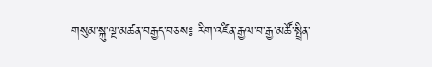གསུམ་སྐུ་ལྔ་མཚན་བརྒྱད་བཅས༔ རིག་འཛིན་རྒྱལ་བ་རྒྱ་མཚོ་སྤྲིན་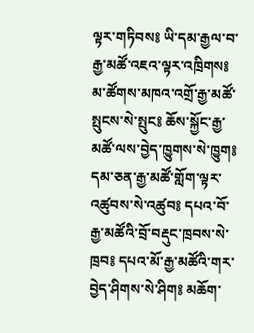ལྟར་གཏིབས༔ ཡི་དམ་རྒྱལ་བ་རྒྱ་མཚོ་འཇའ་ལྟར་འཁྲིགས༔ མ་ཚོགས་མཁའ་འགྲོ་རྒྱ་མཚོ་སྤུངས་སེ་སྤུང༔ ཆོས་སྐྱོང་རྒྱ་མཚོ་ལས་བྱེད་ཁྱུགས་སེ་ཁྱུག༔ དམ་ཅན་རྒྱ་མཚོ་གློག་ལྟར་འཚུབས་སེ་འཚུབ༔ དཔའ་བོ་རྒྱ་མཚོའི་བྲོ་བརྡུང་ཁྲབས་སེ་ཁྲབ༔ དཔའ་མོ་རྒྱ་མཚོའི་གར་བྱེད་ཤིགས་སེ་ཤིག༔ མཆོག་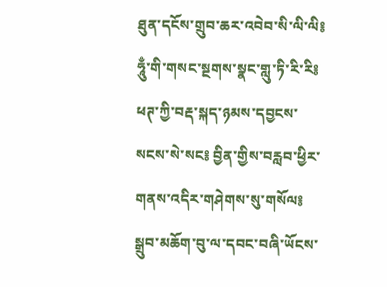ཐུན་དངོས་གྲུབ་ཆར་འབེབ་སི་ལི་ལི༔ ཧཱུྃ་གི་གསང་སྔགས་སྣང་གླུ་ཏི་རི་རི༔ ཕཊ་ཀྱི་བརྡ་སྐད་ཉམས་དབྱངས་སངས་སེ་སང༔ བྱིན་གྱིས་བརླབ་ཕྱིར་གནས་འདིར་གཤེགས་སུ་གསོལ༔ སྒྲུབ་མཆོག་བུ་ལ་དབང་བཞི་ཡོངས་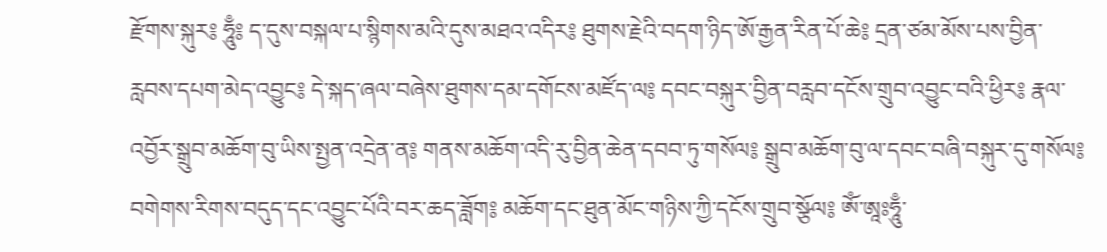རྫོགས་སྐུར༔ ཧཱུྃ༔ ད་དུས་བསྐལ་པ་སྙིགས་མའི་དུས་མཐའ་འདིར༔ ཐུགས་རྗེའི་བདག་ཉིད་ཨོ་རྒྱན་རིན་པོ་ཆེ༔ དྲན་ཙམ་མོས་པས་བྱིན་རླབས་དཔག་མེད་འབྱུང༔ དེ་སྐད་ཞལ་བཞེས་ཐུགས་དམ་དགོངས་མཛོད་ལ༔ དབང་བསྐུར་བྱིན་བརླབ་དངོས་གྲུབ་འབྱུང་བའི་ཕྱིར༔ རྣལ་འབྱོར་སྒྲུབ་མཆོག་བུ་ཡིས་སྤྱན་འདྲེན་ན༔ གནས་མཆོག་འདི་རུ་བྱིན་ཆེན་དབབ་ཏུ་གསོལ༔ སྒྲུབ་མཆོག་བུ་ལ་དབང་བཞི་བསྐུར་དུ་གསོལ༔ བགེགས་རིགས་བདུད་དང་འབྱུང་པོའི་བར་ཆད་ཟློག༔ མཆོག་དང་ཐུན་མོང་གཉིས་ཀྱི་དངོས་གྲུབ་སྩོལ༔ ཨོཾ་ཨཱཿཧཱུྃ་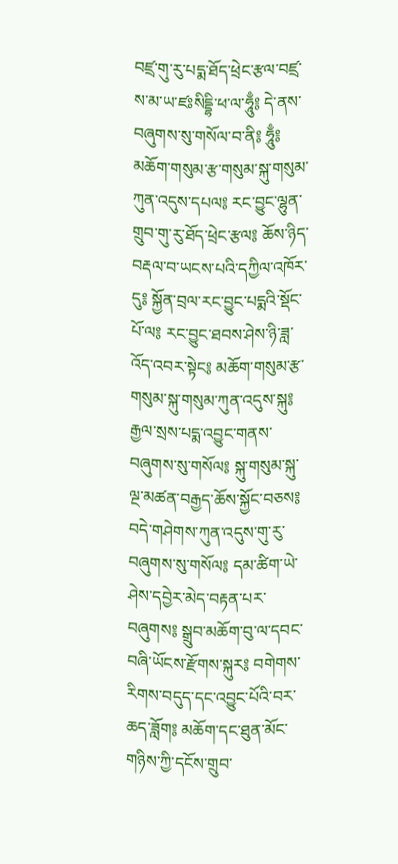བཛྲ་གུ་རུ་པདྨ་ཐོད་ཕྲེང་རྩལ་བཛྲ་ས་མ་ཡ་ཛཿསིདྡྷི་ཕ་ལ་ཧཱུྃ༔ དེ་ནས་བཞུགས་སུ་གསོལ་བ་ནི༔ ཧཱུྃ༔ མཆོག་གསུམ་རྩ་གསུམ་སྐུ་གསུམ་ཀུན་འདུས་དཔལ༔ རང་བྱུང་ལྷུན་གྲུབ་གུ་རུ་ཐོད་ཕྲེང་རྩལ༔ ཆོས་ཉིད་བརྡལ་བ་ཡངས་པའི་དཀྱིལ་འཁོར་དུ༔ སྐྱོན་བྲལ་རང་བྱུང་པདྨའི་སྡོང་པོ་ལ༔ རང་བྱུང་ཐབས་ཤེས་ཉི་ཟླ་འོད་འབར་སྟེང༔ མཆོག་གསུམ་རྩ་གསུམ་སྐུ་གསུམ་ཀུན་འདུས་སྐུ༔ རྒྱལ་སྲས་པདྨ་འབྱུང་གནས་བཞུགས་སུ་གསོལ༔ སྐུ་གསུམ་སྐུ་ལྔ་མཚན་བརྒྱད་ཆོས་སྐྱོང་བཅས༔ བདེ་གཤེགས་ཀུན་འདུས་གུ་རུ་བཞུགས་སུ་གསོལ༔ དམ་ཚིག་ཡེ་ཤེས་དབྱེར་མེད་བརྟན་པར་བཞུགས༔ སྒྲུབ་མཆོག་བུ་ལ་དབང་བཞི་ཡོངས་རྫོགས་སྐུར༔ བགེགས་རིགས་བདུད་དང་འབྱུང་པོའི་བར་ཆད་ཟློག༔ མཆོག་དང་ཐུན་མོང་གཉིས་ཀྱི་དངོས་གྲུབ་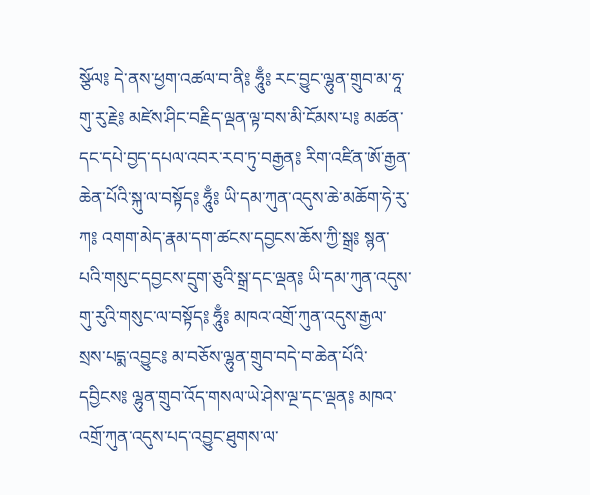སྩོལ༔ དེ་ནས་ཕྱག་འཚལ་བ་ནི༔ ཧཱུྃ༔ རང་བྱུང་ལྷུན་གྲུབ་མ་ཧཱ་གུ་རུ་རྗེ༔ མཛེས་ཤིང་བརྗིད་ལྡན་ལྟ་བས་མི་ངོམས་པ༔ མཚན་དང་དཔེ་བྱད་དཔལ་འབར་རབ་ཏུ་བརྒྱན༔ རིག་འཛིན་ཨོ་རྒྱན་ཆེན་པོའི་སྐུ་ལ་བསྟོད༔ ཧཱུྃ༔ ཡི་དམ་ཀུན་འདུས་ཆེ་མཆོག་ཧེ་རུ་ཀ༔ འགག་མེད་རྣམ་དག་ཚངས་དབྱངས་ཆོས་ཀྱི་སྒྲ༔ སྙན་པའི་གསུང་དབྱངས་དྲུག་ཅུའི་སྒྲ་དང་ལྡན༔ ཡི་དམ་ཀུན་འདུས་གུ་རུའི་གསུང་ལ་བསྟོད༔ ཧཱུྃ༔ མཁའ་འགྲོ་ཀུན་འདུས་རྒྱལ་སྲས་པདྨ་འབྱུང༔ མ་བཅོས་ལྷུན་གྲུབ་བདེ་བ་ཆེན་པོའི་དབྱིངས༔ ལྷུན་གྲུབ་འོད་གསལ་ཡེ་ཤེས་ལྔ་དང་ལྡན༔ མཁའ་འགྲོ་ཀུན་འདུས་པད་འབྱུང་ཐུགས་ལ་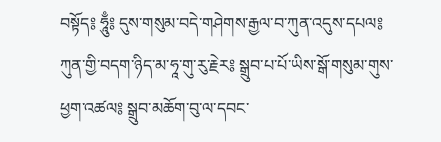བསྟོད༔ ཧཱུྃ༔ དུས་གསུམ་བདེ་གཤེགས་རྒྱལ་བ་ཀུན་འདུས་དཔལ༔ ཀུན་གྱི་བདག་ཉིད་མ་ཧཱ་གུ་རུ་རྗེར༔ སྒྲུབ་པ་པོ་ཡིས་སྒོ་གསུམ་གུས་ཕྱག་འཚལ༔ སྒྲུབ་མཆོག་བུ་ལ་དབང་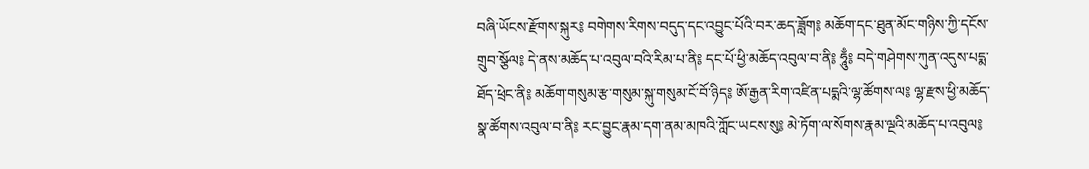བཞི་ཡོངས་རྫོགས་སྐུར༔ བགེགས་རིགས་བདུད་དང་འབྱུང་པོའི་བར་ཆད་ཟློག༔ མཆོག་དང་ཐུན་མོང་གཉིས་ཀྱི་དངོས་གྲུབ་སྩོལ༔ དེ་ནས་མཆོད་པ་འབུལ་བའི་རིམ་པ་ནི༔ དང་པོ་ཕྱི་མཆོད་འབུལ་བ་ནི༔ ཧཱུྃ༔ བདེ་གཤེགས་ཀུན་འདུས་པདྨ་ཐོད་ཕྲེང་ནི༔ མཆོག་གསུམ་རྩ་གསུམ་སྐུ་གསུམ་ངོ་བོ་ཉིད༔ ཨོ་རྒྱན་རིག་འཛིན་པདྨའི་ལྷ་ཚོགས་ལ༔ ལྷ་རྫས་ཕྱི་མཆོད་སྣ་ཚོགས་འབུལ་བ་ནི༔ རང་བྱུང་རྣམ་དག་ནམ་མཁའི་ཀློང་ཡངས་སུ༔ མེ་ཏོག་ལ་སོགས་རྣམ་ལྔའི་མཆོད་པ་འབུལ༔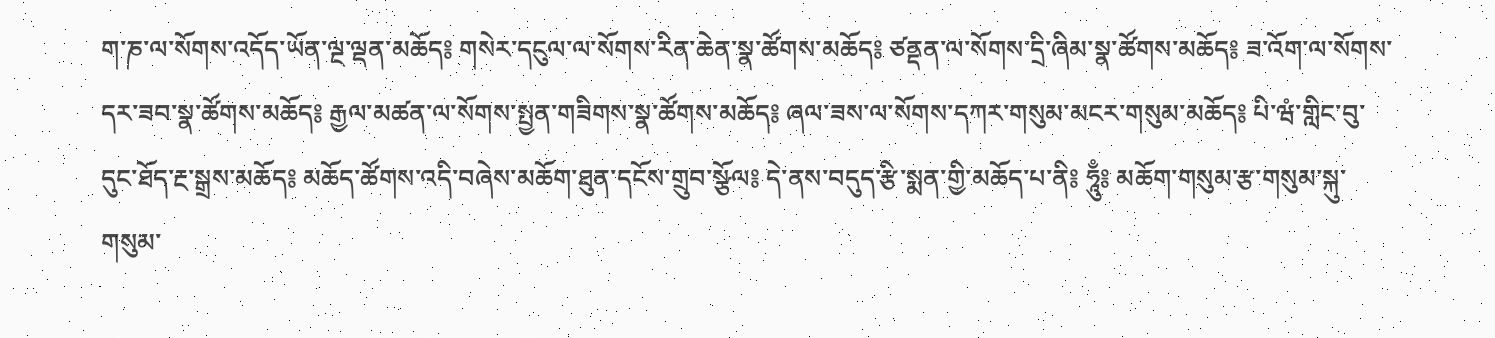ག་ཎ་ལ་སོགས་འདོད་ཡོན་ལྔ་ལྡན་མཆོད༔ གསེར་དངུལ་ལ་སོགས་རིན་ཆེན་སྣ་ཚོགས་མཆོད༔ ཙནྡན་ལ་སོགས་དྲི་ཞིམ་སྣ་ཚོགས་མཆོད༔ ཟ་འོག་ལ་སོགས་དར་ཟབ་སྣ་ཚོགས་མཆོད༔ རྒྱལ་མཚན་ལ་སོགས་སྤྱན་གཟིགས་སྣ་ཚོགས་མཆོད༔ ཞལ་ཟས་ལ་སོགས་དཀར་གསུམ་མངར་གསུམ་མཆོད༔ པི་ཝཾ་གླིང་བུ་དུང་ཐོད་རྔ་སྒྲས་མཆོད༔ མཆོད་ཚོགས་འདི་བཞེས་མཆོག་ཐུན་དངོས་གྲུབ་སྩོལ༔ དེ་ནས་བདུད་རྩི་སྨན་གྱི་མཆོད་པ་ནི༔ ཧཱུྃ༔ མཆོག་གསུམ་རྩ་གསུམ་སྐུ་གསུམ་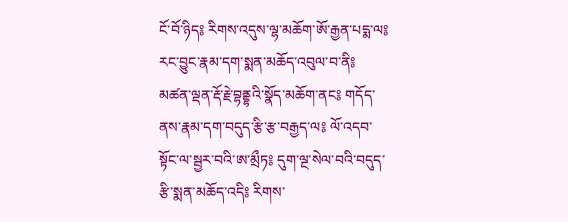ངོ་བོ་ཉིད༔ རིགས་འདུས་ལྷ་མཆོག་ཨོ་རྒྱན་པདྨ་ལ༔ རང་བྱུང་རྣམ་དག་སྨན་མཆོད་འབུལ་བ་ནི༔ མཚན་ལྡན་རྡོ་རྗེ་བྷནྡྷའི་སྣོད་མཆོག་ནང༔ གདོད་ནས་རྣམ་དག་བདུད་རྩི་རྩ་བརྒྱད་ལ༔ ལོ་འདབ་སྟོང་ལ་སྦྱར་བའི་ཨ་མྲྀཏ༔ དུག་ལྔ་སེལ་བའི་བདུད་རྩི་སྨན་མཆོད་འདི༔ རིགས་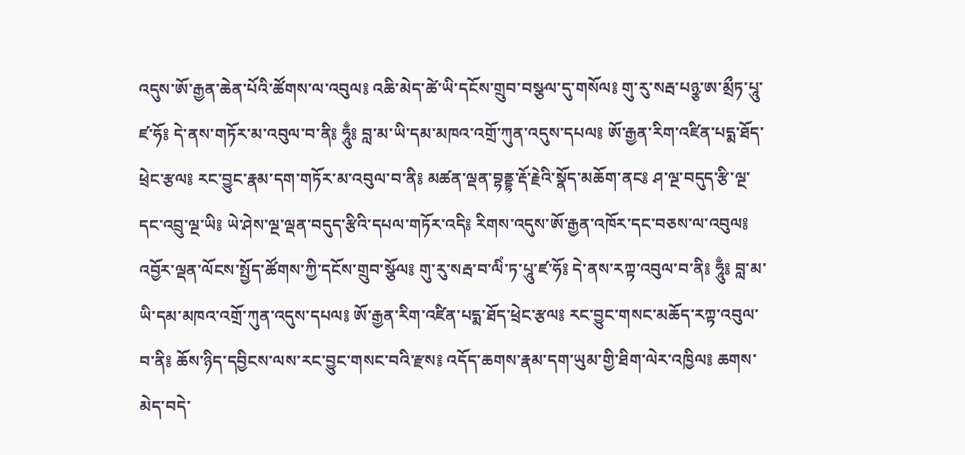འདུས་ཨོ་རྒྱན་ཆེན་པོའི་ཚོགས་ལ་འབུལ༔ འཆི་མེད་ཚེ་ཡི་དངོས་གྲུབ་བསྩལ་དུ་གསོལ༔ གུ་རུ་སརྦ་པཉྩ་ཨ་མྲྀཏ་པཱུ་ཛ་ཧོ༔ དེ་ནས་གཏོར་མ་འབུལ་བ་ནི༔ ཧཱུྃ༔ བླ་མ་ཡི་དམ་མཁའ་འགྲོ་ཀུན་འདུས་དཔལ༔ ཨོ་རྒྱན་རིག་འཛིན་པདྨ་ཐོད་ཕྲེང་རྩལ༔ རང་བྱུང་རྣམ་དག་གཏོར་མ་འབུལ་བ་ནི༔ མཚན་ལྡན་བྷནྡྷ་རྡོ་རྗེའི་སྣོད་མཆོག་ནང༔ ཤ་ལྔ་བདུད་རྩི་ལྔ་དང་འབྲུ་ལྔ་ཡི༔ ཡེ་ཤེས་ལྔ་ལྡན་བདུད་རྩིའི་དཔལ་གཏོར་འདི༔ རིགས་འདུས་ཨོ་རྒྱན་འཁོར་དང་བཅས་ལ་འབུལ༔ འབྱོར་ལྡན་ལོངས་སྤྱོད་ཚོགས་ཀྱི་དངོས་གྲུབ་སྩོལ༔ གུ་རུ་སརྦ་བ་ལིཾ་ཏ་པཱུ་ཛ་ཧོ༔ དེ་ནས་རཀྟ་འབུལ་བ་ནི༔ ཧཱུྃ༔ བླ་མ་ཡི་དམ་མཁའ་འགྲོ་ཀུན་འདུས་དཔལ༔ ཨོ་རྒྱན་རིག་འཛིན་པདྨ་ཐོད་ཕྲེང་རྩལ༔ རང་བྱུང་གསང་མཆོད་རཀྟ་འབུལ་བ་ནི༔ ཆོས་ཉིད་དབྱིངས་ལས་རང་བྱུང་གསང་བའི་རྫས༔ འདོད་ཆགས་རྣམ་དག་ཡུམ་གྱི་ཐིག་ལེར་འཁྱིལ༔ ཆགས་མེད་བདེ་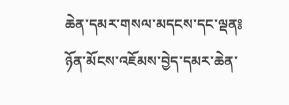ཆེན་དམར་གསལ་མདངས་དང་ལྡན༔ ཉོན་མོངས་འཇོམས་བྱེད་དམར་ཆེན་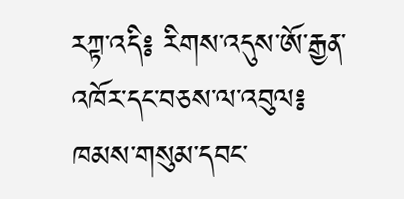རཀྟ་འདི༔ རིགས་འདུས་ཨོ་རྒྱན་འཁོར་དང་བཅས་ལ་འབུལ༔ ཁམས་གསུམ་དབང་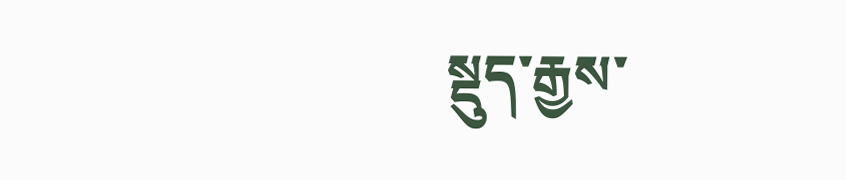སྡུད་རྒྱས་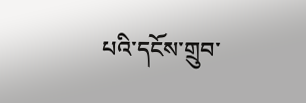པའི་དངོས་གྲུབ་